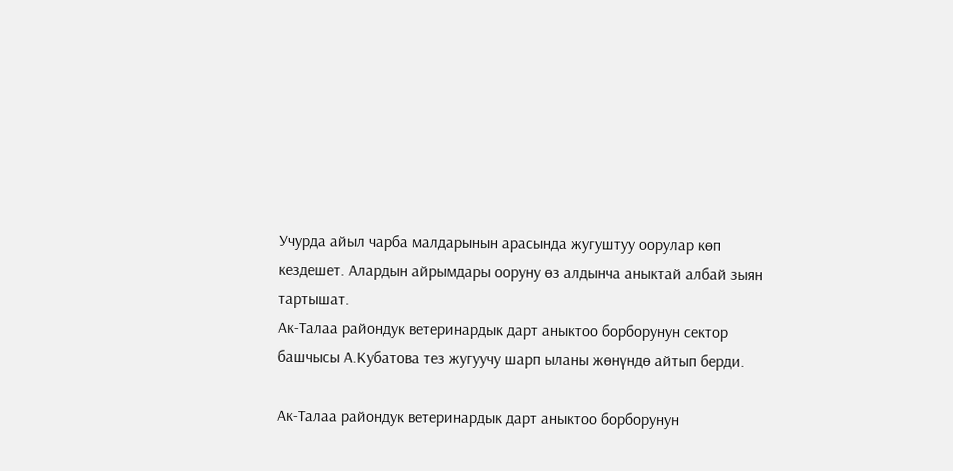Учурда айыл чарба малдарынын арасында жугуштуу оорулар көп кездешет. Алардын айрымдары ооруну өз алдынча аныктай албай зыян тартышат.
Ак-Талаа райондук ветеринардык дарт аныктоо борборунун сектор башчысы А.Кубатова тез жугуучу шарп ыланы жөнүндө айтып берди.

Ак-Талаа райондук ветеринардык дарт аныктоо борборунун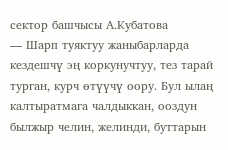сектор башчысы А.Кубатова
— Шарп туяктуу жаныбарларда кездешчү эң коркунучтуу, тез тарай турган, курч өтүүчү оору. Бул ылаң калтыратмага чалдыккан, ооздун былжыр челин, желинди, буттарын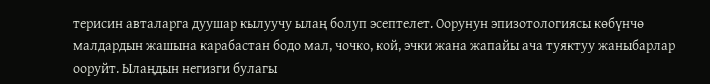терисин авталарга дуушар кылуучу ылаң болуп эсептелет. Оорунун эпизотологиясы көбүнчө малдардын жашына карабастан бодо мал, чочко, кой, эчки жана жапайы ача туяктуу жаныбарлар ооруйт. Ылаңдын негизги булагы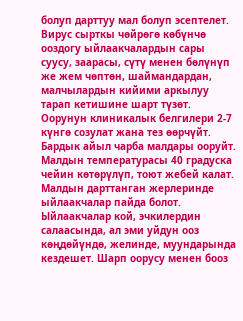болуп дарттуу мал болуп эсептелет. Вирус сырткы чөйрөгө көбүнчө ооздогу ыйлаакчалардын сары суусу, заарасы, сүтү менен бөлүнүп же жем чөптөн, шаймандардан, малчылардын кийими аркылуу тарап кетишине шарт түзөт. Оорунун клиникалык белгилери 2-7 күнгө созулат жана тез өөрчүйт. Бардык айыл чарба малдары ооруйт. Малдын температурасы 40 градуска чейин көтөрүлүп, тоют жебей калат. Малдын дарттанган жерлеринде ыйлаакчалар пайда болот. Ыйлаакчалар кой, эчкилердин салаасында, ал эми уйдун ооз көңдөйүндө, желинде, муундарында кездешет. Шарп оорусу менен бооз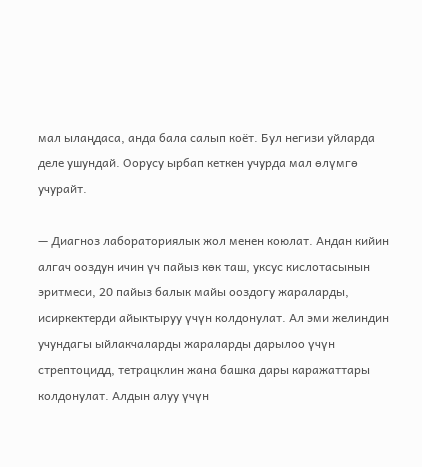мал ылаңдаса, анда бала салып коёт. Бул негизи уйларда деле ушундай. Оорусу ырбап кеткен учурда мал өлүмгө учурайт.

— Диагноз лабораториялык жол менен коюлат. Андан кийин алгач ооздун ичин үч пайыз көк таш, уксус кислотасынын эритмеси, 20 пайыз балык майы ооздогу жараларды, исиркектерди айыктыруу үчүн колдонулат. Ал эми желиндин учундагы ыйлакчаларды жараларды дарылоо үчүн стрептоцидд, тетрацклин жана башка дары каражаттары колдонулат. Алдын алуу үчүн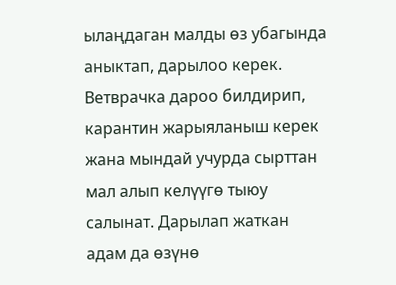ылаңдаган малды өз убагында аныктап, дарылоо керек. Ветврачка дароо билдирип, карантин жарыяланыш керек жана мындай учурда сырттан мал алып келүүгө тыюу салынат. Дарылап жаткан адам да өзүнө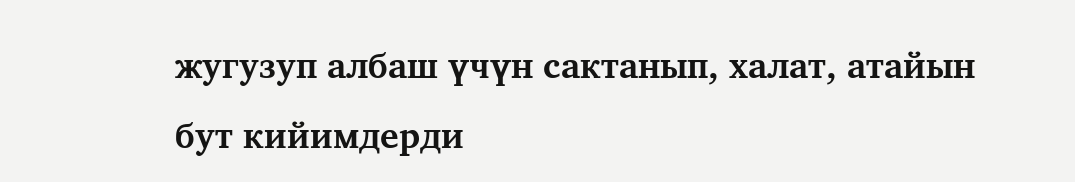жугузуп албаш үчүн сактанып, халат, атайын бут кийимдерди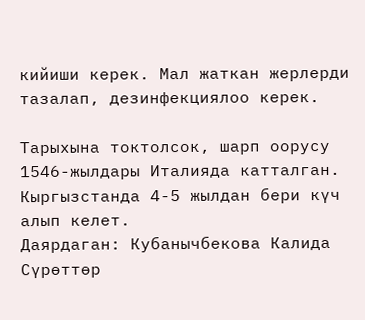кийиши керек. Мал жаткан жерлерди тазалап, дезинфекциялоо керек.

Тарыхына токтолсок, шарп оорусу 1546-жылдары Италияда катталган. Кыргызстанда 4-5 жылдан бери күч алып келет.
Даярдаган: Кубанычбекова Калида
Сүрөттөр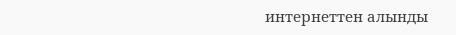интернеттен алынды